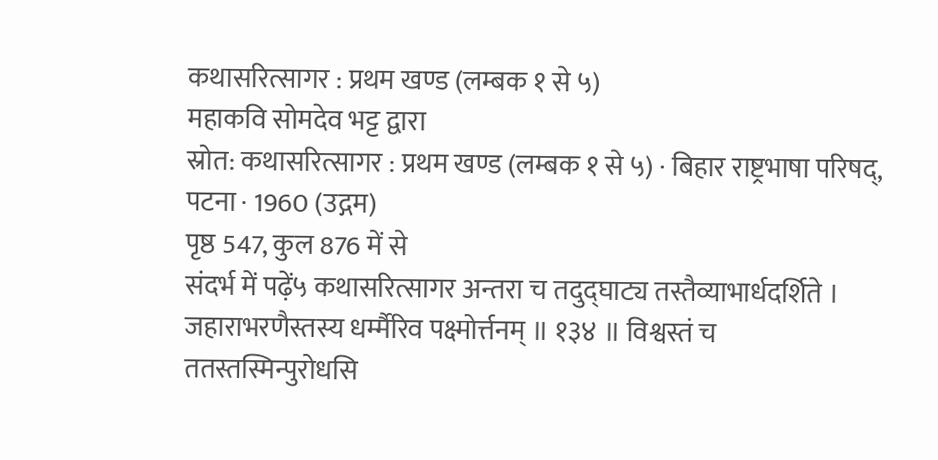कथासरित्सागर : प्रथम खण्ड (लम्बक १ से ५)
महाकवि सोमदेव भट्ट द्वारा
स्रोत: कथासरित्सागर : प्रथम खण्ड (लम्बक १ से ५) · बिहार राष्ट्रभाषा परिषद्, पटना · 1960 (उद्गम)
पृष्ठ 547, कुल 876 में से
संदर्भ में पढ़ें५ कथासरित्सागर अन्तरा च तदुद्घाट्य तस्तैव्याभार्धदर्शिते । जहाराभरणैस्तस्य धर्म्मैरिव पक्ष्मोर्त्तनम् ॥ १३४ ॥ विश्वस्तं च ततस्तस्मिन्पुरोधसि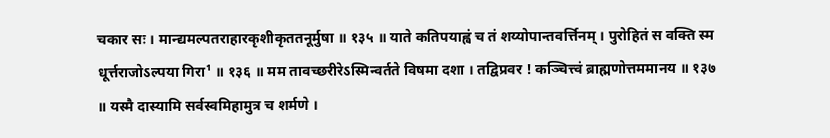चकार सः । मान्द्यमल्पतराहारकृशीकृततनूर्मुषा ॥ १३५ ॥ याते कतिपयाह्वं च तं शय्योपान्तवर्त्तिनम् । पुरोहितं स वक्ति स्म धूर्त्तराजोऽल्पया गिरा¹ ॥ १३६ ॥ मम तावच्छरीरेऽस्मिन्वर्तते विषमा दशा । तद्विप्रवर ! कञ्चित्त्वं ब्राह्मणोत्तममानय ॥ १३७ ॥ यस्मै दास्यामि सर्वस्वमिहामुत्र च शर्मणे ।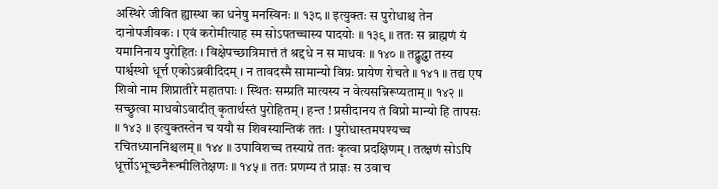अस्थिरे जीवित ह्यास्था का धनेषु मनस्विनः ॥ १३८ ॥ इत्युक्तः स पुरोधाश्च तेन दानोपजीवकः । एवं करोमीत्याह स्म सोऽपतच्चास्य पादयोः ॥ १३९ ॥ ततः स ब्राह्मणं यं यमानिनाय पुरोहितः । विक्षेपच्छात्रिमात्तं तं श्रद्दधे न स माधवः ॥ १४० ॥ तद्बुद्ध्वा तस्य पार्श्वस्थो धूर्त्त एकोऽब्रवीदिदम् । न तावदस्मै सामान्यो विप्रः प्रायेण रोचते ॥ १४१ ॥ तद्य एष शिवो नाम शिप्रातीरे महातपाः । स्थितः सम्प्रति मात्यस्य न वेत्यसन्निरूप्यताम् ॥ १४२ ॥ सच्छ्रुत्वा माधवोऽवादीत् कृतार्थस्तं पुरोहितम् । हन्त ! प्रसीदानय तं विप्रो मान्यो हि तापसः ॥ १४३ ॥ इत्युक्तस्तेन च ययौ स शिवस्यान्तिकं ततः । पुरोधास्तमपश्यच्च रचितध्याननिश्चलम् ॥ १४४ ॥ उपाविशच्च तस्याग्रे ततः कृत्वा प्रदक्षिणम् । तत्क्षणं सोऽपि धूर्त्तोऽभूच्छनैरून्मीलितेक्षणः ॥ १४५ ॥ ततः प्रणम्य तं प्राज्ञः स उवाच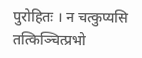पुरोहितः । न चत्कुप्यसि तत्किञ्चित्प्रभो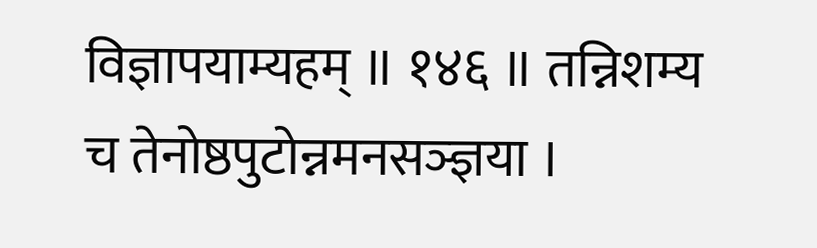विज्ञापयाम्यहम् ॥ १४६ ॥ तन्निशम्य च तेनोष्ठपुटोन्नमनसञ्ज्ञया ।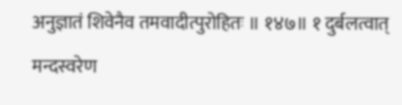अनुज्ञातं शिवेनैव तमवादीत्पुरोहितः ॥ १४७॥ १ दुर्बलत्वात् मन्दस्वरेण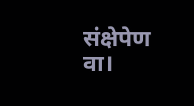संक्षेपेण वा।